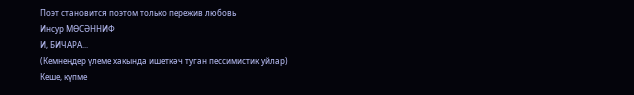Поэт становится поэтом только пережив любовь
Инсур МӨСӘННИФ
И, БИЧАРА...
(Кемнеңдер үлеме хакында ишеткәч туган пессимистик уйлар)
Кеше, күпме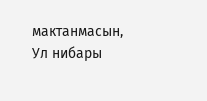мактанмасын,
Ул нибары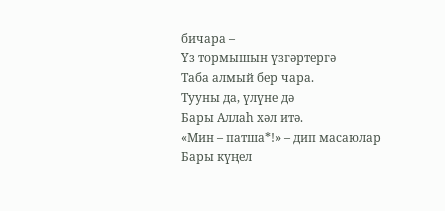бичара –
Үз тормышын үзгәртергә
Таба алмый бер чара.
Тууны да, үлүне дә
Бары Аллаһ хәл итә.
«Мин – патша*!» – дип масаюлар
Бары күңел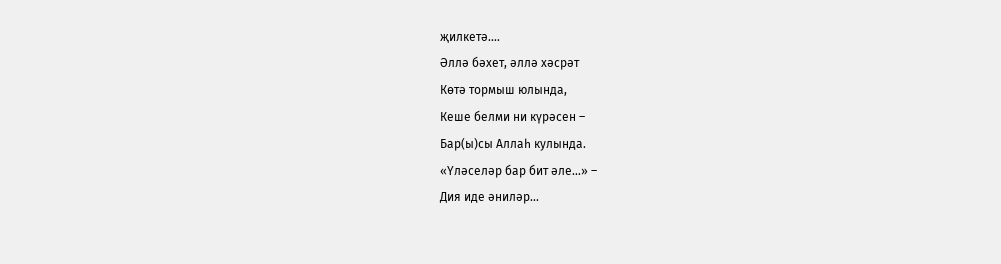җилкетә....
Әллә бәхет, әллә хәсрәт
Көтә тормыш юлында,
Кеше белми ни күрәсен –
Бар(ы)сы Аллаһ кулында.
«Үләселәр бар бит әле...» –
Дия иде әниләр...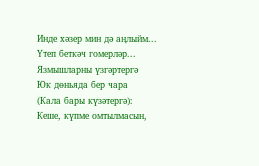Инде хәзер мин дә аңлыйм...
Үтеп беткәч гомерләр...
Язмышларны үзгәртергә
Юк дөньяда бер чара
(Кала бары күзәтергә):
Кеше, күпме омтылмасын,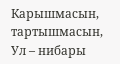Карышмасын, тартышмасын,
Ул – нибары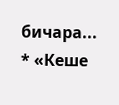бичара...
* «Кеше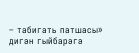– табигать патшасы» дигән гыйбарәгә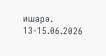ишарә.
13-15.06.2026